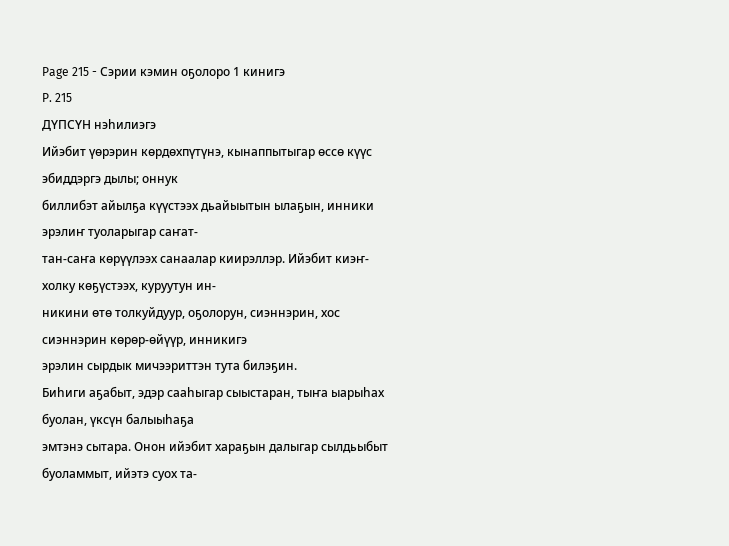Page 215 - Сэрии кэмин оҕолоро 1 кинигэ
P. 215
ДҮПСҮН нэһилиэгэ
Ийэбит үөрэрин көрдөхпүтүнэ, кынаппытыгар өссө күүс эбиддэргэ дылы; оннук
биллибэт айылҕа күүстээх дьайыытын ылаҕын, инники эрэлиҥ туоларыгар саҥат-
тан-саҥа көрүүлээх санаалар киирэллэр. Ийэбит киэҥ-холку көҕүстээх, куруутун ин-
никини өтө толкуйдуур, оҕолорун, сиэннэрин, хос сиэннэрин көрөр-өйүүр, инникигэ
эрэлин сырдык мичээриттэн тута билэҕин.
Биһиги аҕабыт, эдэр сааһыгар сыыстаран, тыҥа ыарыһах буолан, үксүн балыыһаҕа
эмтэнэ сытара. Онон ийэбит хараҕын далыгар сылдьыбыт буоламмыт, ийэтэ суох та-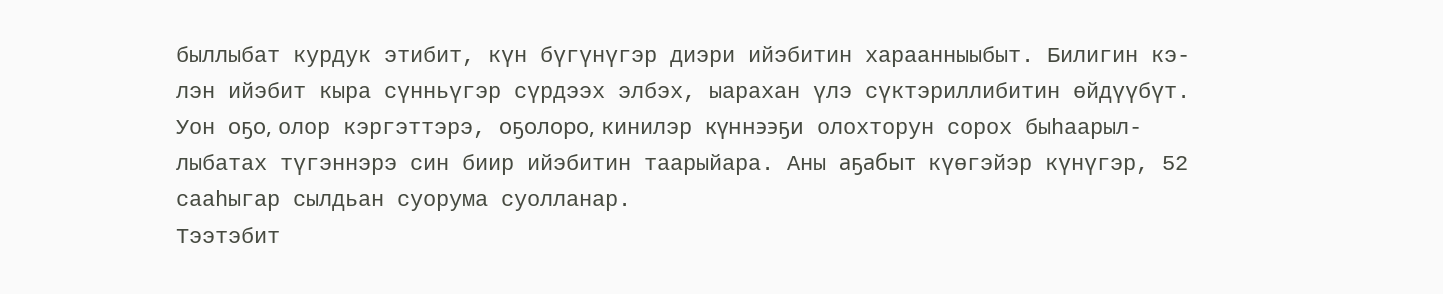быллыбат курдук этибит, күн бүгүнүгэр диэри ийэбитин хараанныыбыт. Билигин кэ-
лэн ийэбит кыра сүнньүгэр сүрдээх элбэх, ыарахан үлэ сүктэриллибитин өйдүүбүт.
Уон оҕо, олор кэргэттэрэ, оҕолоро, кинилэр күннээҕи олохторун сорох быһаарыл-
лыбатах түгэннэрэ син биир ийэбитин таарыйара. Аны аҕабыт күөгэйэр күнүгэр, 52
сааһыгар сылдьан суорума суолланар.
Тээтэбит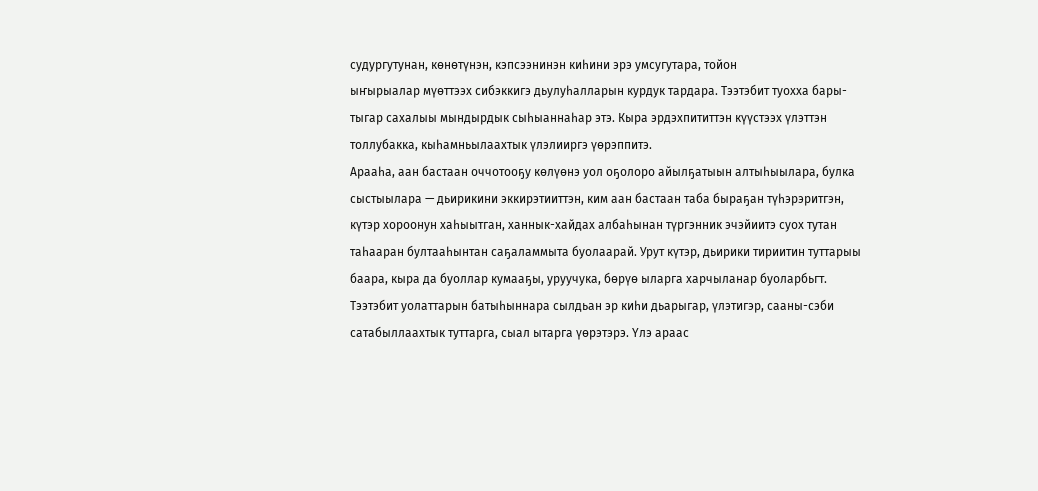судургутунан, көнөтүнэн, кэпсээнинэн киһини эрэ умсугутара, тойон
ыҥырыалар мүөттээх сибэккигэ дьулуһалларын курдук тардара. Тээтэбит туохха бары-
тыгар сахалыы мындырдык сыһыаннаһар этэ. Кыра эрдэхпититтэн күүстээх үлэттэн
толлубакка, кыһамньылаахтык үлэлииргэ үөрэппитэ.
Арааһа, аан бастаан оччотооҕу көлүөнэ уол оҕолоро айылҕатыын алтыһыылара, булка
сыстыылара — дьирикини эккирэтииттэн, ким аан бастаан таба быраҕан түһэрэритгэн,
күтэр хороонун хаһыытган, ханнык-хайдах албаһынан түргэнник эчэйиитэ суох тутан
таһааран бултааһынтан саҕаламмыта буолаарай. Урут күтэр, дьирики тириитин туттарыы
баара, кыра да буоллар кумааҕы, уруучука, бөрүө ыларга харчыланар буоларбьгт.
Тээтэбит уолаттарын батыһыннара сылдьан эр киһи дьарыгар, үлэтигэр, сааны-сэби
сатабыллаахтык туттарга, сыал ытарга үөрэтэрэ. Үлэ араас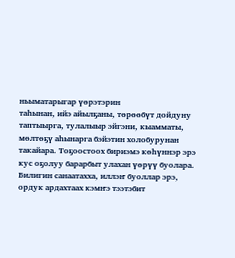ньыматарыгар үөрэтэрин
таһынан, ийэ айылҕаны, төрөөбүт дойдуну таптыырга, тулалыыр эйгэни, кыамматы,
мөлтөҕү аһынарга бэйэтин холобурунан такайара. Тоҕоостоох бириэмэ көһүннэр эрэ
кус оҕолуу барарбыт улахан үөрүү буолара.
Билигин санаатахха, иллэҥ буоллар эрэ, ордук ардахтаах кэмҥэ тээтэбит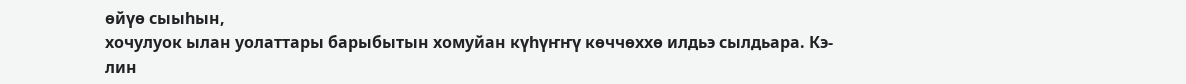өйүө сыыһын,
хочулуок ылан уолаттары барыбытын хомуйан күһүҥҥү көччөххө илдьэ сылдьара. Кэ-
лин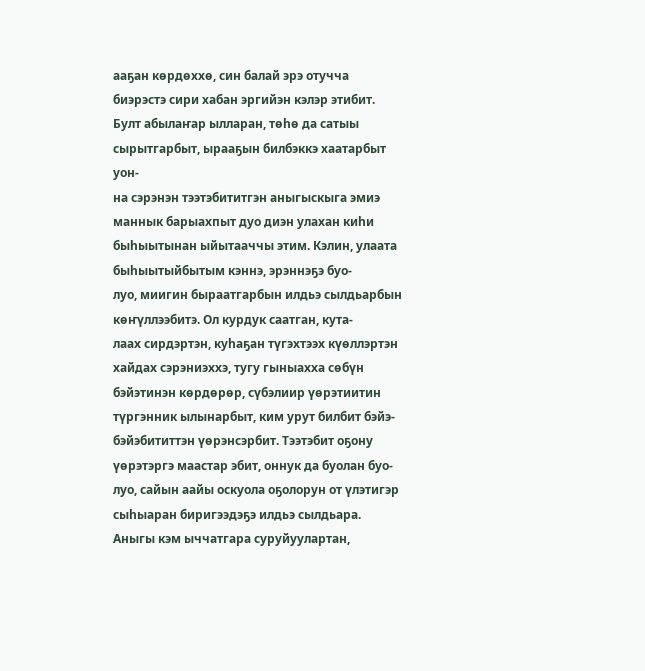ааҕан көрдөххө, син балай эрэ отучча биэрэстэ сири хабан эргийэн кэлэр этибит.
Булт абылаҥар ылларан, төһө да сатыы сырытгарбыт, ырааҕын билбэккэ хаатарбыт уон-
на сэрэнэн тээтэбититгэн аныгыскыга эмиэ маннык барыахпыт дуо диэн улахан киһи
быһыытынан ыйытааччы этим. Кэлин, улаата быһыытыйбытым кэннэ, эрэннэҕэ буо-
луо, миигин быраатгарбын илдьэ сылдьарбын көҥүллээбитэ. Ол курдук саатган, кута-
лаах сирдэртэн, куһаҕан түгэхтээх күөллэртэн хайдах сэрэниэххэ, тугу гыныахха сөбүн
бэйэтинэн көрдөрөр, сүбэлиир үөрэтиитин түргэнник ылынарбыт, ким урут билбит бэйэ-
бэйэбититтэн үөрэнсэрбит. Тээтэбит оҕону үөрэтэргэ маастар эбит, оннук да буолан буо-
луо, сайын аайы оскуола оҕолорун от үлэтигэр сыһыаран биригээдэҕэ илдьэ сылдьара.
Аныгы кэм ыччатгара суруйуулартан,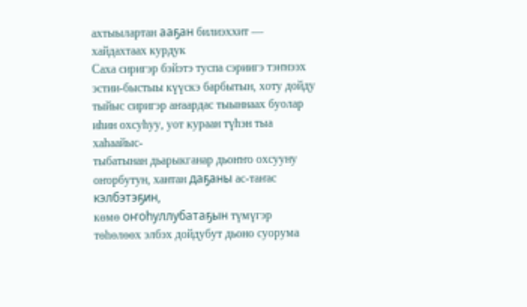ахтыылартан ааҕан билиэххит — хайдахтаах курдук
Саха сиригэр бэйэтэ туспа сэриигэ тэҥнээх эстии-быстыы күүскэ барбытын, хоту дойду
тыйыс сиригэр аҥаардас тыыннаах буолар иһин охсуһуу, уот кураан түһэн тыа хаһаайыс-
тыбатынан дьарыкганар дьоҥҥо охсууну оҥорбутун, хантан даҕаны ас-таҥас кэлбэтэҕин,
көмө оҥоһуллубатаҕын түмүгэр төһөлөөх элбэх дойдубут дьоно суорума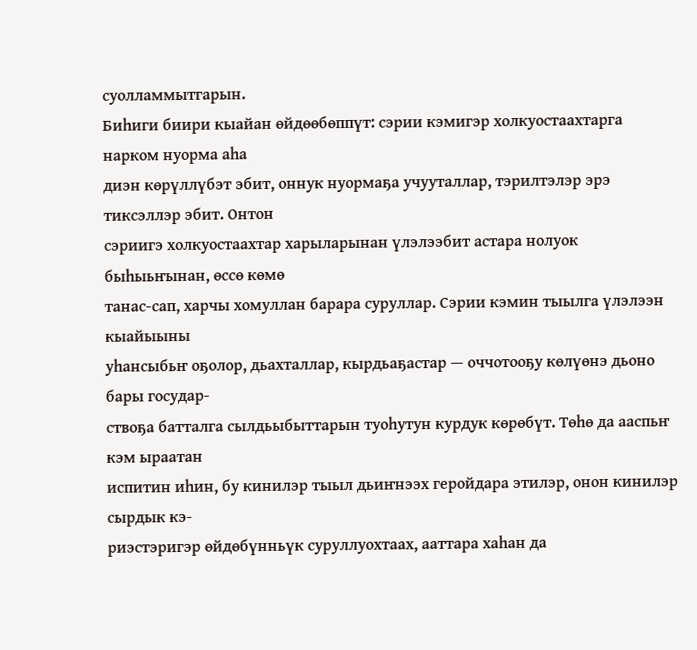суолламмытгарын.
Биһиги биири кыайан өйдөөбөппүт: сэрии кэмигэр холкуостаахтарга нарком нуорма аһа
диэн көрүллүбэт эбит, оннук нуормаҕа учууталлар, тэрилтэлэр эрэ тиксэллэр эбит. Онтон
сэриигэ холкуостаахтар харыларынан үлэлээбит астара нолуок быһыьҥынан, өссө көмө
танас-сап, харчы хомуллан барара суруллар. Сэрии кэмин тыылга үлэлээн кыайыыны
уһансыбьҥ оҕолор, дьахталлар, кырдьаҕастар — оччотооҕу көлүөнэ дьоно бары государ-
ствоҕа батталга сылдьыбыттарын туоһутун курдук көрөбүт. Төһө да ааспьҥ кэм ыраатан
испитин иһин, бу кинилэр тыыл дьиҥнээх геройдара этилэр, онон кинилэр сырдык кэ-
риэстэригэр өйдөбүнньүк суруллуохтаах, ааттара хаһан да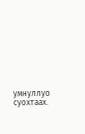умнуллуо суохтаах.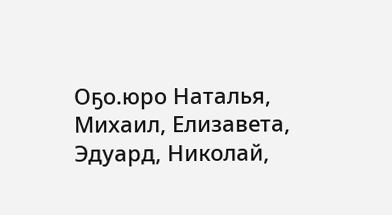Оҕо.юро Наталья, Михаил, Елизавета, Эдуард, Николай,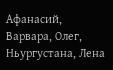Афанасий, Варвара, Олег, Ньургустана, Лена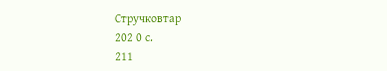Стручковтар
202 0 с.
211